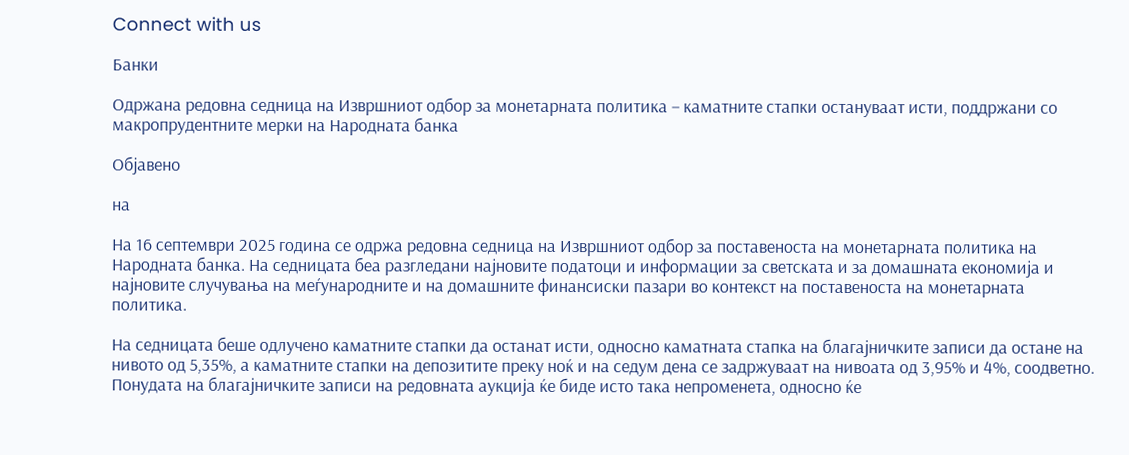Connect with us

Банки

Одржана редовна седница на Извршниот одбор за монетарната политика − каматните стапки остануваат исти, поддржани со макропрудентните мерки на Народната банка

Објавено

на

На 16 септември 2025 година се одржа редовна седница на Извршниот одбор за поставеноста на монетарната политика на Народната банка. На седницата беа разгледани најновите податоци и информации за светската и за домашната економија и најновите случувања на меѓународните и на домашните финансиски пазари во контекст на поставеноста на монетарната политика.

На седницата беше одлучено каматните стапки да останат исти, односно каматната стапка на благајничките записи да остане на нивото од 5,35%, а каматните стапки на депозитите преку ноќ и на седум дена се задржуваат на нивоата од 3,95% и 4%, соодветно. Понудата на благајничките записи на редовната аукција ќе биде исто така непроменета, односно ќе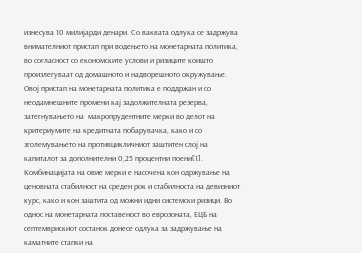изнесува 10 милијарди денари. Со ваквата одлука се задржува внимателниот пристап при водењето на монетарната политика, во согласност со економските услови и ризиците коишто произлегуваат од домашното и надворешното окружување. Овој пристап на монетарната политика е поддржан и со неодамнешните промени кај задолжителната резерва, затегнувањето на  макропрудентните мерки во делот на критериумите на кредитната побарувачка, како и со зголемувањето на противцикличниот заштитен слој на капиталот за дополнителни 0,25 процентни поени[1]. Комбинацијата на овие мерки е насочена кон одржување на ценовната стабилност на среден рок и стабилноста на девизниот курс, како и кон заштита од можни идни системски ризици. Во однос на монетарната поставеност во еврозоната, ЕЦБ на септемврискиот состанок донесе одлука за задржување на каматните стапки на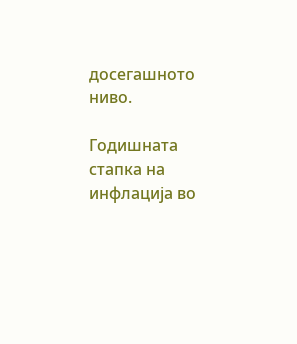досегашното ниво.

Годишната стапка на инфлација во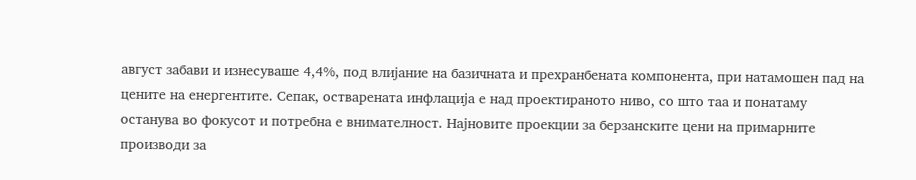август забави и изнесуваше 4,4%, под влијание на базичната и прехранбената компонента, при натамошен пад на цените на енергентите. Сепак, остварената инфлација е над проектираното ниво, со што таа и понатаму останува во фокусот и потребна е внимателност. Најновите проекции за берзанските цени на примарните производи за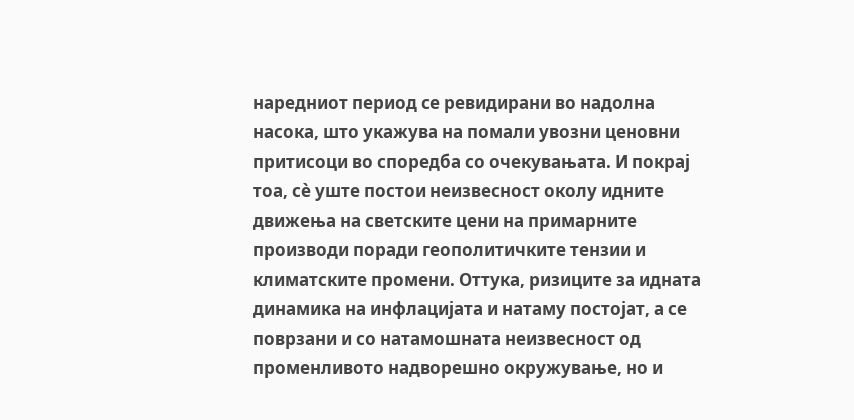наредниот период се ревидирани во надолна насока, што укажува на помали увозни ценовни притисоци во споредба со очекувањата. И покрај тоа, сѐ уште постои неизвесност околу идните движења на светските цени на примарните производи поради геополитичките тензии и климатските промени. Оттука, ризиците за идната динамика на инфлацијата и натаму постојат, а се поврзани и со натамошната неизвесност од променливото надворешно окружување, но и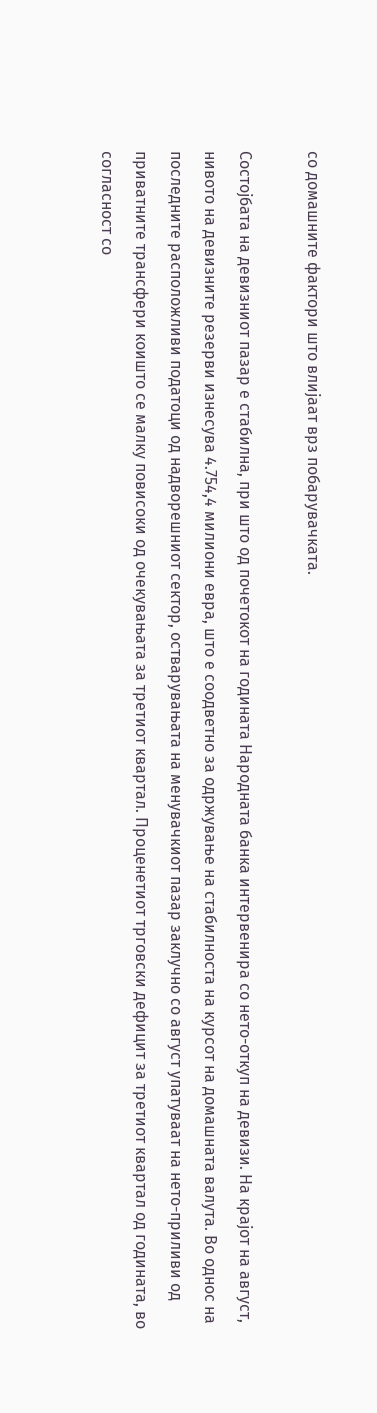со домашните фактори што влијаат врз побарувачката.

Состојбата на девизниот пазар е стабилна, при што од почетокот на годината Народната банка интервенира со нето-откуп на девизи. На крајот на август, нивото на девизните резерви изнесува 4.754,4 милиони евра, што е соодветно за одржување на стабилноста на курсот на домашната валута. Во однос на последните расположливи податоци од надворешниот сектор, остварувањата на менувачкиот пазар заклучно со август упатуваат на нето-приливи од приватните трансфери коишто се малку повисоки од очекувањата за третиот квартал. Проценетиот трговски дефицит за третиот квартал од годината, во согласност со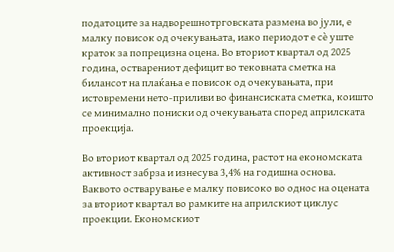податоците за надворешнотрговската размена во јули, е малку повисок од очекувањата, иако периодот е сѐ уште краток за попрецизна оцена. Во вториот квартал од 2025 година, остварениот дефицит во тековната сметка на билансот на плаќања е повисок од очекувањата, при истовремени нето-приливи во финансиската сметка, коишто се минимално пониски од очекувањата според априлската проекција.

Во вториот квартал од 2025 година, растот на економската активност забрза и изнесува 3,4% на годишна основа. Ваквото остварување е малку повисоко во однос на оцената за вториот квартал во рамките на априлскиот циклус проекции. Економскиот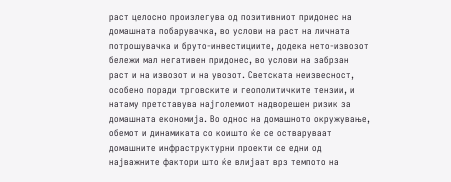раст целосно произлегува од позитивниот придонес на домашната побарувачка, во услови на раст на личната потрошувачка и бруто-инвестициите, додека нето-извозот бележи мал негативен придонес, во услови на забрзан раст и на извозот и на увозот. Светската неизвесност, особено поради трговските и геополитичките тензии, и натаму претставува најголемиот надворешен ризик за домашната економија. Во однос на домашното окружување, обемот и динамиката со коишто ќе се остваруваат домашните инфраструктурни проекти се едни од најважните фактори што ќе влијаат врз темпото на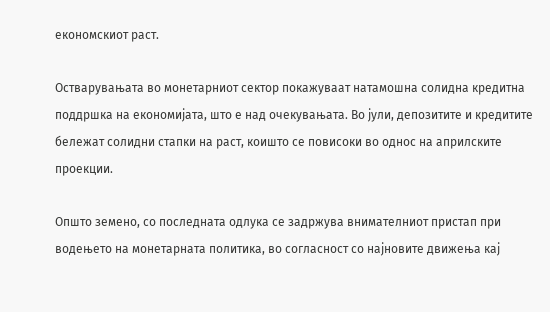економскиот раст.

Остварувањата во монетарниот сектор покажуваат натамошна солидна кредитна поддршка на економијата, што е над очекувањата. Во јули, депозитите и кредитите бележат солидни стапки на раст, коишто се повисоки во однос на априлските проекции.

Општо земено, со последната одлука се задржува внимателниот пристап при водењето на монетарната политика, во согласност со најновите движења кај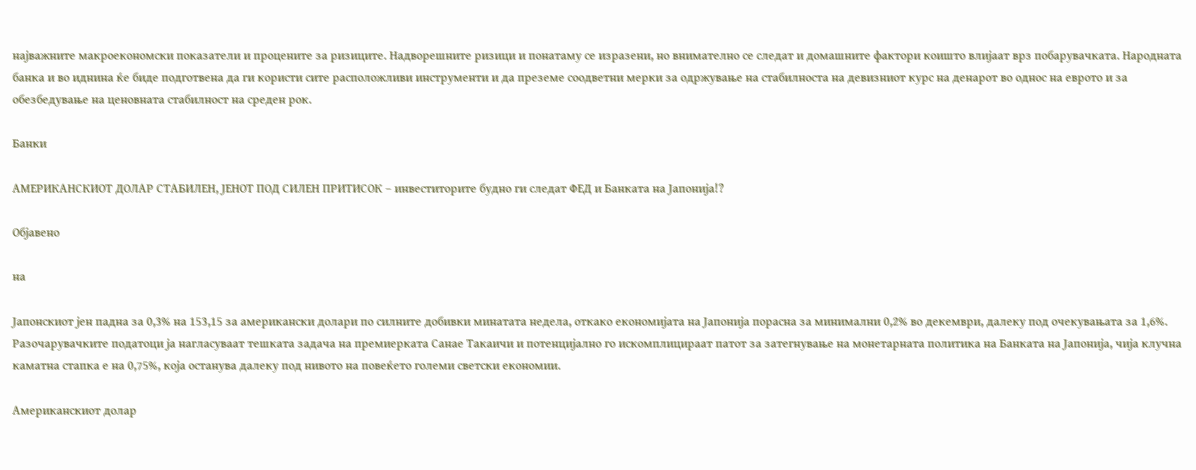најважните макроекономски показатели и процените за ризиците. Надворешните ризици и понатаму се изразени, но внимателно се следат и домашните фактори коишто влијаат врз побарувачката. Народната банка и во иднина ќе биде подготвена да ги користи сите расположливи инструменти и да преземе соодветни мерки за одржување на стабилноста на девизниот курс на денарот во однос на еврото и за обезбедување на ценовната стабилност на среден рок.

Банки

АМЕРИКАНСКИОТ ДОЛАР СТАБИЛЕН, ЈЕНОТ ПОД СИЛЕН ПРИТИСОК – инвеститорите будно ги следат ФЕД и Банката на Јапонија!?

Објавено

на

Јапонскиот јен падна за 0,3% на 153,15 за американски долари по силните добивки минатата недела, откако економијата на Јапонија порасна за минимални 0,2% во декември, далеку под очекувањата за 1,6%. Разочарувачките податоци ја нагласуваат тешката задача на премиерката Санае Такаичи и потенцијално го искомплицираат патот за затегнување на монетарната политика на Банката на Јапонија, чија клучна каматна стапка е на 0,75%, која останува далеку под нивото на повеќето големи светски економии.

Американскиот долар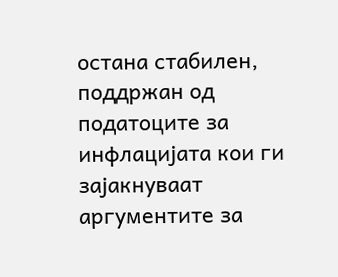остана стабилен, поддржан од податоците за инфлацијата кои ги зајакнуваат аргументите за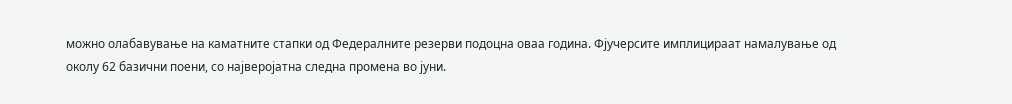можно олабавување на каматните стапки од Федералните резерви подоцна оваа година. Фјучерсите имплицираат намалување од околу 62 базични поени, со најверојатна следна промена во јуни.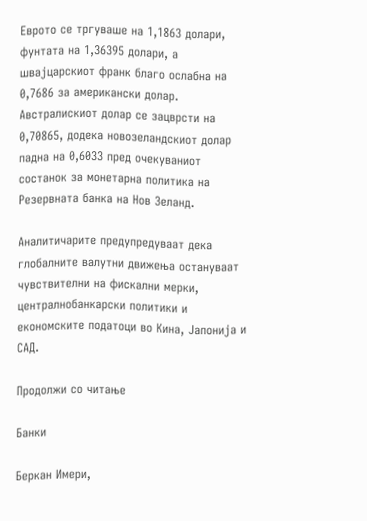Еврото се тргуваше на 1,1863 долари, фунтата на 1,36395 долари, а швајцарскиот франк благо ослабна на 0,7686 за американски долар. Австралискиот долар се зацврсти на 0,70865, додека новозеландскиот долар падна на 0,6033 пред очекуваниот состанок за монетарна политика на Резервната банка на Нов Зеланд.

Аналитичарите предупредуваат дека глобалните валутни движења остануваат чувствителни на фискални мерки, централнобанкарски политики и економските податоци во Кина, Јапонија и САД.

Продолжи со читање

Банки

Беркан Имери,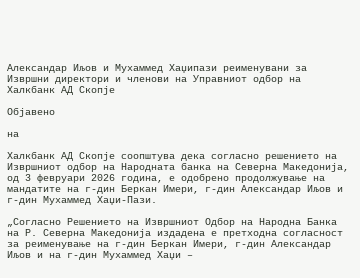Александар Иљов и Мухаммед Хаџипази реименувани за Извршни директори и членови на Управниот одбор на Халкбанк АД Скопје

Објавено

на

Халкбанк АД Скопје соопштува дека согласно решението на Извршниот одбор на Народната банка на Северна Македонија, од 3 февруари 2026 година, е одобрено продолжување на мандатите на г-дин Беркан Имери, г-дин Александар Иљов и г-дин Мухаммед Хаџи-Пази.

„Согласно Решението на Извршниот Одбор на Народна Банка на Р. Северна Македонија издадена е претходна согласност за реименување на г-дин Беркан Имери, г-дин Александар Иљов и на г-дин Мухаммед Хаџи –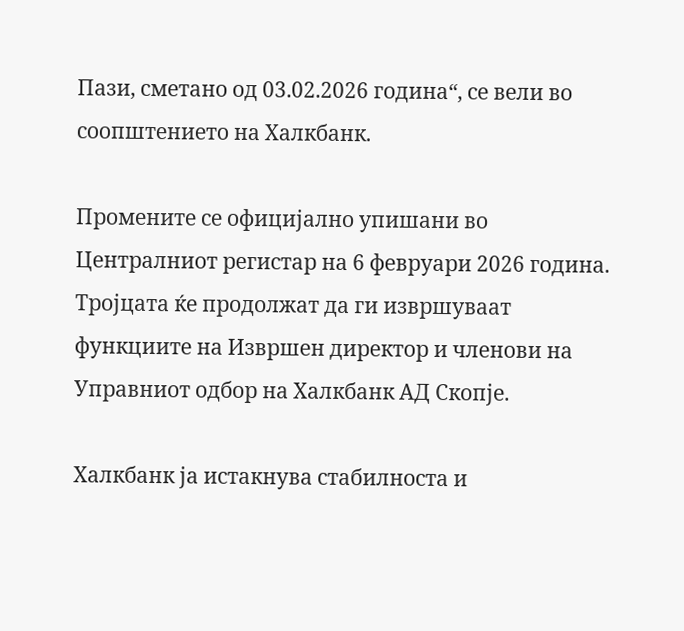Пази, сметано од 03.02.2026 година“, се вели во соопштението на Халкбанк.

Промените се официјално упишани во Централниот регистар на 6 февруари 2026 година. Тројцата ќе продолжат да ги извршуваат функциите на Извршен директор и членови на Управниот одбор на Халкбанк АД Скопје.

Халкбанк ја истакнува стабилноста и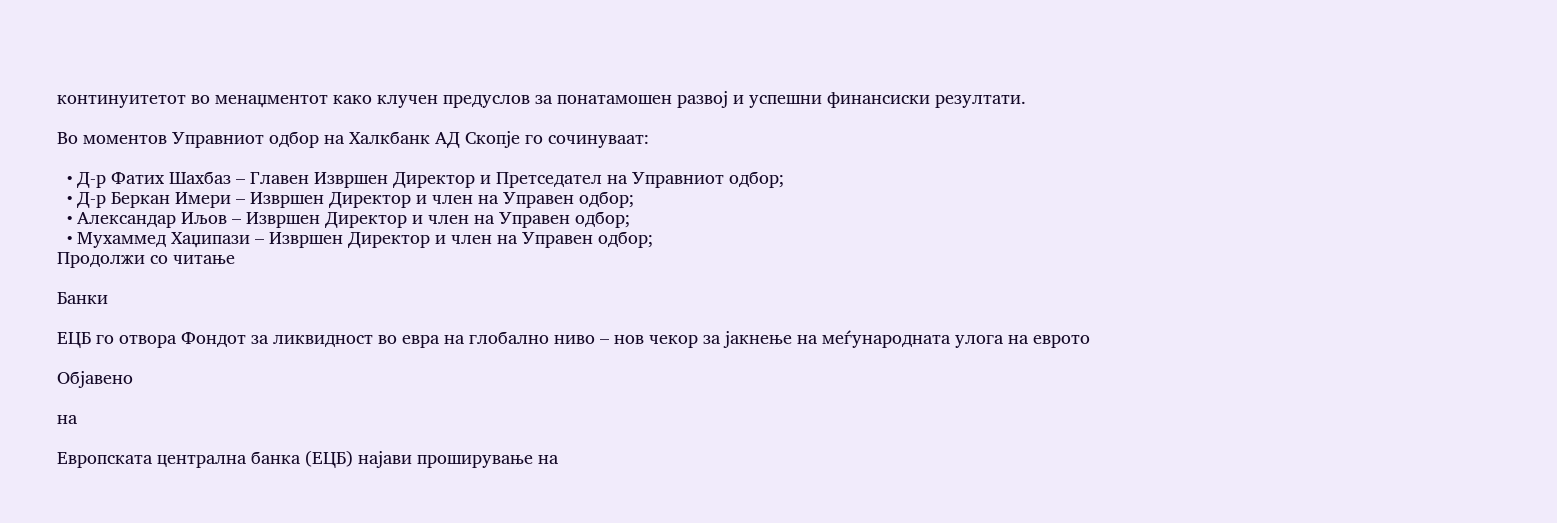континуитетот во менаџментот како клучен предуслов за понатамошен развој и успешни финансиски резултати.

Во моментов Управниот одбор на Халкбанк АД Скопје го сочинуваат:

  • Д-р Фатих Шахбаз – Главен Извршен Директор и Претседател на Управниот одбор;
  • Д-р Беркан Имери – Извршен Директор и член на Управен одбор;
  • Александар Иљов – Извршен Директор и член на Управен одбор;
  • Мухаммед Хаџипази – Извршен Директор и член на Управен одбор;
Продолжи со читање

Банки

ЕЦБ го отвора Фондот за ликвидност во евра на глобално ниво – нов чекор за јакнење на меѓународната улога на еврото

Објавено

на

Европската централна банка (ЕЦБ) најави проширување на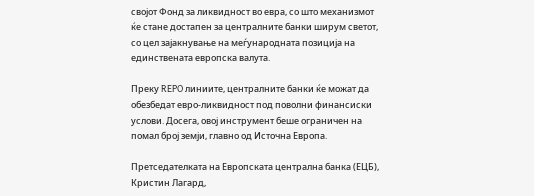својот Фонд за ликвидност во евра, со што механизмот ќе стане достапен за централните банки ширум светот, со цел зајакнување на меѓународната позиција на единствената европска валута.

Преку REPO линиите, централните банки ќе можат да обезбедат евро-ликвидност под поволни финансиски услови. Досега, овој инструмент беше ограничен на помал број земји, главно од Источна Европа.

Претседателката на Европската централна банка (ЕЦБ), Кристин Лагард,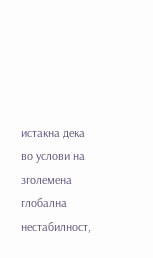истакна дека во услови на зголемена глобална нестабилност,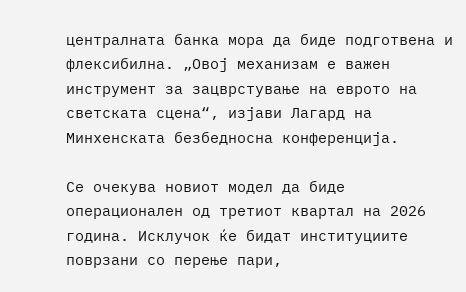централната банка мора да биде подготвена и флексибилна. „Овој механизам е важен инструмент за зацврстување на еврото на светската сцена“, изјави Лагард на Минхенската безбедносна конференција.

Се очекува новиот модел да биде операционален од третиот квартал на 2026 година. Исклучок ќе бидат институциите поврзани со перење пари,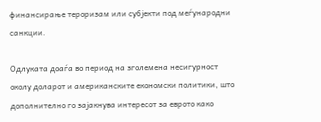финансирање тероризам или субјекти под меѓународни санкции.

Одлуката доаѓа во период на зголемена несигурност околу доларот и американските економски политики, што дополнително го зајакнува интересот за еврото како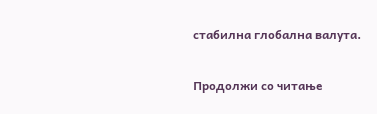стабилна глобална валута.

Продолжи со читање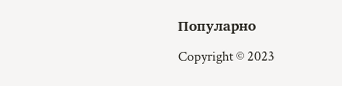Популарно

Copyright © 2023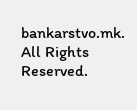bankarstvo.mk. All Rights Reserved.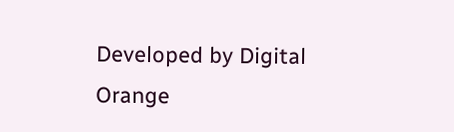Developed by Digital Orange